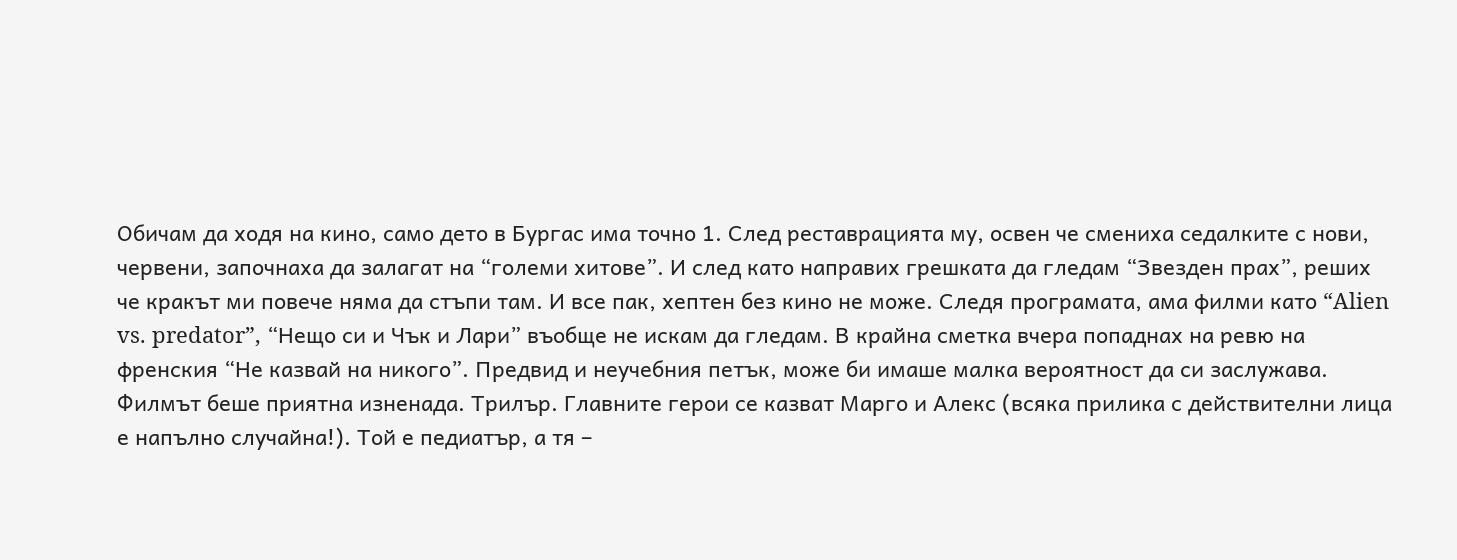Обичам да ходя на кино, само дето в Бургас има точно 1. След реставрацията му, освен че смениха седалките с нови, червени, започнаха да залагат на “големи хитове”. И след като направих грешката да гледам “Звезден прах”, реших че кракът ми повече няма да стъпи там. И все пак, хептен без кино не може. Следя програмата, ама филми като “Alien vs. predator”, “Нещо си и Чък и Лари” въобще не искам да гледам. В крайна сметка вчера попаднах на ревю на френския “Не казвай на никого”. Предвид и неучебния петък, може би имаше малка вероятност да си заслужава.
Филмът беше приятна изненада. Трилър. Главните герои се казват Марго и Алекс (всяка прилика с действителни лица е напълно случайна!). Той е педиатър, а тя –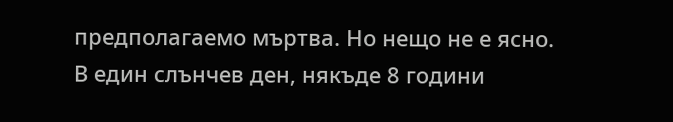предполагаемо мъртва. Но нещо не е ясно. В един слънчев ден, някъде 8 години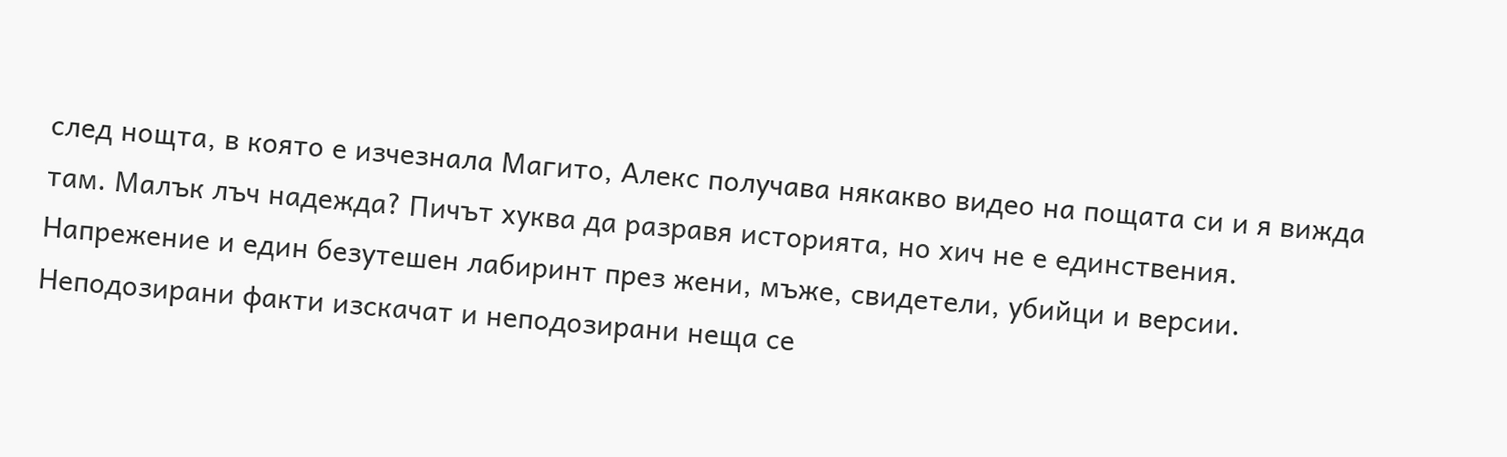след нощта, в която е изчезнала Магито, Алекс получава някакво видео на пощата си и я вижда там. Малък лъч надежда? Пичът хуква да разравя историята, но хич не е единствения. Напрежение и един безутешен лабиринт през жени, мъже, свидетели, убийци и версии. Неподозирани факти изскачат и неподозирани неща се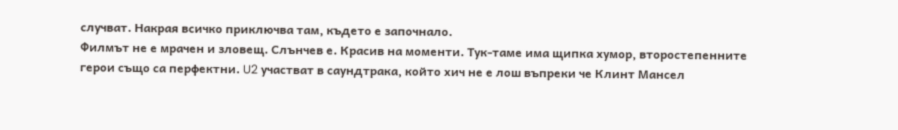случват. Накрая всичко приключва там, където е започнало.
Филмът не е мрачен и зловещ. Слънчев е. Красив на моменти. Тук-таме има щипка хумор, второстепенните герои също са перфектни. U2 участват в саундтрака, който хич не е лош въпреки че Клинт Мансел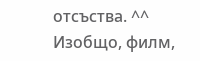отсъства. ^^
Изобщо, филм,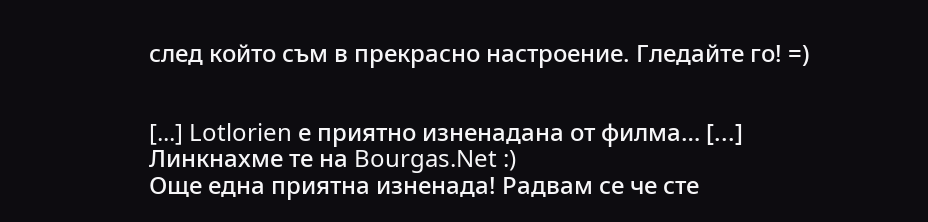след който съм в прекрасно настроение. Гледайте го! =)


[...] Lotlorien е приятно изненадана от филма… [...]
Линкнахме те на Bourgas.Net :)
Още една приятна изненада! Радвам се че сте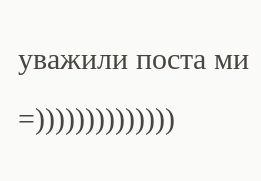уважили поста ми =))))))))))))))